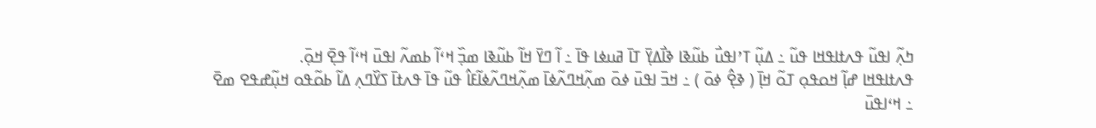ߤߍ߲߬ ߊߟߎ߬ ߟߍߙߊߟߞߊ ߟߎ߬ ߸ ߡߎ߲߬ ߠߴߊߟߎ߯ ߕߎ߬ߢߊ ߢߊ߯ߡߌ߲߫ ߠߊ߫ ߥߎߦߊ ߟߊ߫ ߸ ߊ߬ ߣߌ߫ ߞߊ߬ ߕߎ߬ߢߊ ߘߏ߲߰ ߞߵߊ߬ ߕߘߍ߬ ߊߟߎ߫ ߞߵߊ߬ ߟߐ߲߫ ߞߋ߲߫.
ߟߍߙߊߟߞߊ ߝߊ߲߬ ߞߋߟߋ߲ ߠߋ߬ ߞߊ߲߫ ( ߢߐ߲߮ ߦߋ߫ ) ߸ ߞߏ߫ ߊߟߎ߫ ߦߋ߫ ߘߍ߲߬ߞߣߍ߬ߦߊ߫ ߘߍ߲߬ߞߣߍ߬ߦߊ߬ߓߊ߮ ߟߎ߬ ߟߊ߫ ߟߍߙߊ߫ ߖߌ߰ߣߍ߲ ߡߊ߬ ߕߋ߬ߟߋ ߞߎ߲߬ߝߟߐ ߘߐ߫ ߸ ߞߵߊߟߎ߫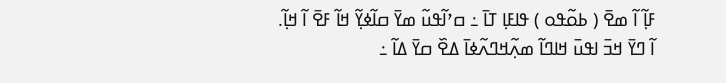ߓߊ߲߬ ߊ߬ ߘߐ߫ ( ߕߋ߬ߟߋ ) ߟߊߓߊ߲ ߠߊ߫ ߸ ߛߴߊ߬ߟߎ߬ ߘߌ߫ ߛߊ߬ߦߌ߲߬ ߞߊ߬ ߓߐ߫ ߊ߬ ߞߊ߲߬.
ߊ߬ ߣߌ߫ ߞߏ߫ ߊߟߎ߫ ߞߊߣߊ߬ ߘߍ߲߬ߞߣߍ߬ߦߊ߫ ߡߐ߰ ߛߌ߫ ߡߊ߬ ߸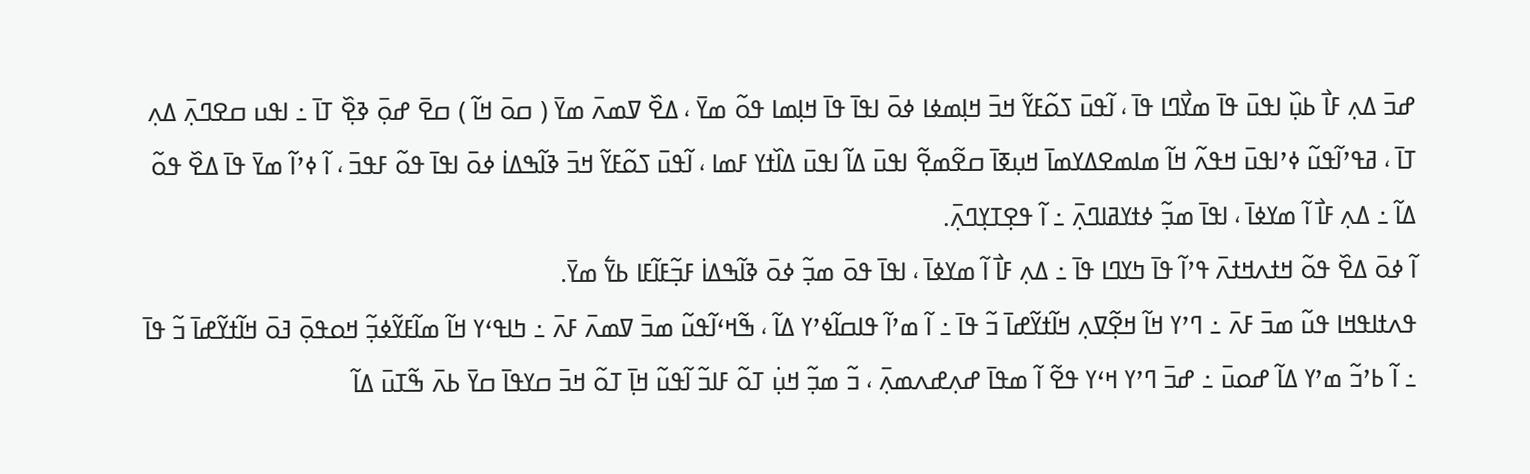ߝߏ߫ ߡߍ߲ ߓߊ߯ ߕߎ߲߰ ߊߟߎ߫ ߟߊ߫ ߘߌ߯ߣߊ ߟߊ߫ ، ߊ߬ߟߎ߫ ߖߋ߬ߓߌ߬ ߞߏ߫ ߞߊ߲ߘߦߊ ߦߋ߫ ߊߟߊ߫ ߟߊ߫ ߞߊ߲ߘߊ ߟߋ߬ ߘߌ߫ ، ߡߐ߰ ߜߘߍ߫ ߘߌ߫ ( ߛߋ߫ ߞߊ߬ ) ߛߐ߫ ߝߋ߲߫ ߢߐ߲߰ ߠߊ߫ ߸ ߊߟߎ ߛߐߣߍ߲߫ ߡߍ߲ ߠߊ߫ ، ߥߟߴߊ߬ߟߎ߬ ߦߴߊߟߎ߫ ߞߟߍ߬ ߞߊ߬ ߘߊߘߐߡߌߘߊ߫ ߞߎ߲ߧߊ߫ ߛߐ߬ߘߐ߲߬ ߊߟߎ߫ ߡߊ߬ ߊߟߎ߫ ߡߊ߰ߙߌ ߓߘߊ ، ߊ߬ߟߎ߫ ߖߋ߬ߓߌ߬ ߞߏ߫ ߢߊ߬ߒߡߊ߭ ߦߋ߫ ߊߟߊ߫ ߟߋ߬ ߓߟߏ߫ ، ߊ߬ ߦߴߊ߬ ߘߌ߫ ߟߊ߫ ߡߐ߰ ߟߋ߬ ߡߊ߬ ߸ ߡߍ߲ ߓߊ߯ ߊ߬ ߘߌߦߊ߫ ، ߊߟߊ߫ ߘߏ߲߬ ߦߙߌߥߊߣߍ߲߫ ߸ ߊ߬ ߟߐ߲ߠߌ߲ߣߍ߲߫.
ߊ߬ ߦߋ߫ ߡߐ߰ ߟߋ߬ ߞߙߍߞߙߍ߫ ߟߴߊ߬ ߟߊ߫ ߤߌߣߊ ߟߊ߫ ߸ ߡߍ߲ ߓߊ߯ ߊ߬ ߘߌߦߊ߫ ، ߊߟߊ߫ ߟߋ߫ ߘߏ߲߬ ߦߋ߫ ߢߊ߬ߒߡߊ߭ ߓߏ߲߬ߓߊ߬ߓߊ ߕߌ߱ ߘߌ߫.
ߟߍߙߊߟߞߊ ߟߎ߬ ߘߏ߫ ߓߍ߫ ߸ ߣߴߌ ߞߊ߬ ߞߐ߲߬ߜߍ߲ ߞߊ߬ߙߌ߬ߝߊ߫ ߏ߬ ߟߊ߫ ߸ ߊ߬ ߘߴߊ߬ ߟߊߛߊ߬ߦߴߌ ߡߊ߬ ، ߒ߬ߞߵߊ߬ߟߎ߬ ߘߏ߫ ߜߘߍ߫ ߓߍ߫ ߸ ߤߊߟߵߌ ߞߊ߬ ߘߊ߬ߓߌ߬ߦߏ߲߬ ߞߋߟߋ߲߫ ߔߋ߫ ߞߊ߬ߙߌ߬ߝߊ߫ ߏ߬ ߟߊ߫ ߸ ߊ߬ ߕߴߏ߬ ߘߴߌ ߡߊ߬ ߝߋߎ߫ ߸ ߝߏ߫ ߣߴߌ ߞߵߌ ߟߐ߬ ߊ߬ ߘߟߊ߫ ߝߍ߲ߝߍߘߍ߲߫ ، ߏ߬ ߘߏ߲߬ ߞߎ߲߭ ߠߋ߬ ߓߊߏ߬ ߊ߬ߟߎ߬ ߞߊ߲߫ ߠߋ߬ ߞߏ߫ ߛߌߟߊ߫ ߛߌ߫ ߕߍ߫ ߒ߬ߠߎ߫ ߡߊ߬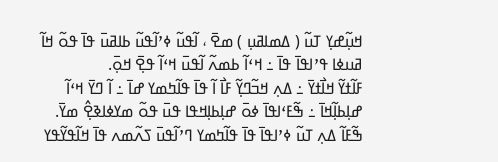ߞߎ߲߬ߝߌ߲ ߠߎ߬ ( ߡߘߊߥߎ߲ ) ߘߐ߫ ، ߊ߬ߟߎ߬ ߦߴߊ߬ߟߎ߬ ߕߊߥߎ߫ ߟߊ߫ ߟߋ߬ ߞߊ߬ ߥߎߦߊ ߟߴߊߟߊ߫ ߟߊ߫ ߸ ߞߵߊ߬ ߕߘߍ߬ ߊ߬ߟߎ߫ ߞߵߊ߬ ߟߐ߲߫ ߞߋ߲߫.
ߓߊ߬ߙߌ߬ ߞߊ߯ߙߌ߫ ߸ ߡߍ߲ ߞߏ߬ߣߌ߲߬ ߓߊ߯ ߊ߬ ߟߊ߫ ߟߊ߬ߤߘߌ ߝߊ߫ ߸ ߊ߬ ߣߌ߫ ߞߵߊ߬ ߝߊ߲ߕߊ߲߬ߞߊ߫ ߸ ߒ߬ߓߵߊߟߊ߫ ߦߋ߫ ߝߊ߲ߕߊ߲ߞߟߊ ߟߎ߫ ߟߋ߬ ߘߌߦߊߢߐ߲߮ ߘߌ߫.
ߒ߬ߓߊ߬ ߡߍ߲ ߠߎ߬ ߦߴߊߟߊ߫ ߟߊ߫ ߟߊ߬ߤߘߌ ߣߴߊ߬ߟߎ߫ ߖߍ߬ߘߍ ߟߊ߫ ߞߊ߬ߟߌ߬ߟߌ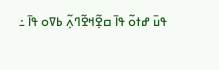ߟߎ߫ ߝߙߋ߬ ߟߊ߫ ߛߐ߲߬ߞߐ߬ߣߍ߲߬ ߕߜߋ ߟߊ߫ ߸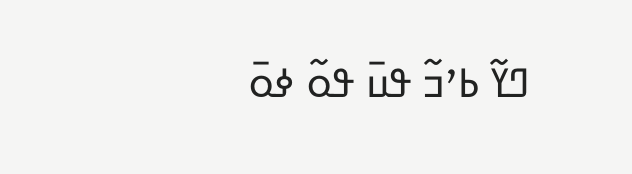ߣߌ߬ ߕߴߏ߬ ߟߎ߫ ߟߋ߬ ߦߋ߫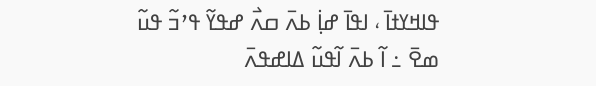ߟߊߞߌߙߊ߫ ، ߊߟߊ߫ ߝߊ߲߭ ߕߍ߫ ߛߍ߯ ߝߟߌ߬ ߟߴߏ߬ ߟߎ߬ ߘߐ߫ ߸ ߊ߬ ߕߍ߫ ߊ߬ߟߎ߬ ߡߊߝߟߍ߫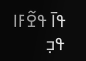ߟߊ߫ ߟߐ߬ߓߊ ߟߏ߲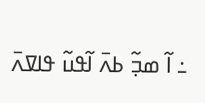߸ ߊ߬ ߘߏ߲߬ ߕߍ߫ ߊ߬ߟߎ߬ ߟߊߜߍ߫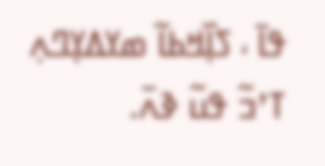ߟߊ߫ ، ߖߊ߲߰ߞߕߊ߬ ߘߌߡߌ߲ߣߍ߲ ߠߴߏ߬ ߟߎ߬ ߢߍ߫.